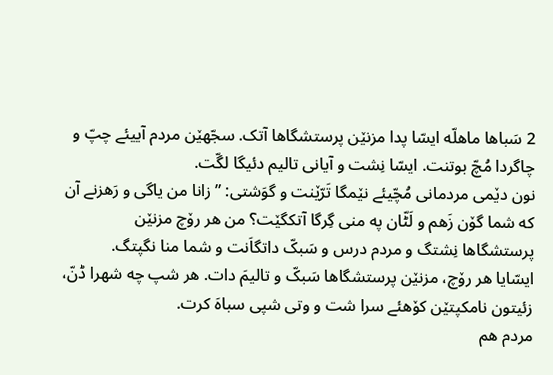2 سَباها ماهلّه ایسّا پدا مزنێن پرستشگاها آتک. سجّهێن مردم آییئے چپّ و چاگردا مُچّ بوتنت. ایسّا نِشت و آیانی تالیم دئیگا لگّت.
نون دێمی مردمانی مُچّیئے نێمگا تَرّێنت و گوَشتی: ”زانا من یاگی و رَهزنے آن که شما گۆن زَهم و لَٹّان په منی گِرگا آتکگێت؟ من هر رۆچ مزنێن پرستشگاها نِشتگ و مردم درس و سَبکّ داتگاَنت و شما منا نگپتگ.
ایسّایا هر رۆچ، مزنێن پرستشگاها سَبکّ و تالیمَ دات. هر شپ چه شهرا ڈنّ، زئیتون نامکپتێن کۆهئے سرا شت و وتی شپی سباهَ کرت.
مردم هم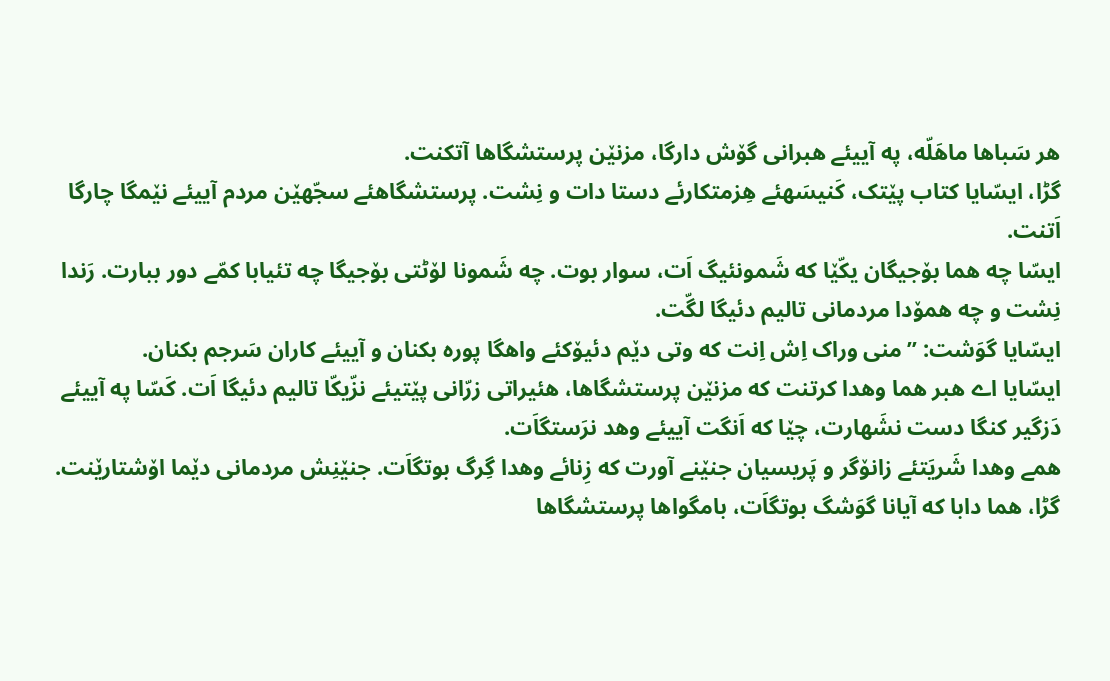هر سَباها ماهَلّه، په آییئے هبرانی گۆش دارگا، مزنێن پرستشگاها آتکنت.
گڑا، ایسّایا کتاب پێتک، کَنیسَهئے هِزمتکارئے دستا دات و نِشت. پرستشگاهئے سجّهێن مردم آییئے نێمگا چارگا اَتنت.
ایسّا چه هما بۆجیگان یکّێا که شَمونئیگ اَت، سوار بوت. چه شَمونا لۆٹتی بۆجیگا چه تئیابا کمّے دور ببارت. رَندا نِشت و چه همۆدا مردمانی تالیم دئیگا لگّت.
ایسّایا گوَشت: ”منی وراک اِش اِنت که وتی دێم دئیۆکئے واهگا پوره بکنان و آییئے کاران سَرجم بکنان.
ایسّایا اے هبر هما وهدا کرتنت که مزنێن پرستشگاها، هئیراتی زرّانی پێتیئے نزّیکّا تالیم دئیگا اَت. کَسّا په آییئے دَزگیر کنگا دست نشَهارت، چێا که اَنگت آییئے وهد نرَستگاَت.
همے وهدا شَریَتئے زانۆگر و پَریسیان جنێنے آورت که زِنائے وهدا گِرگ بوتگاَت. جنێنِش مردمانی دێما اۆشتارێنت.
گڑا، هما دابا که آیانا گوَشگ بوتگاَت، بامگواها پرستشگاها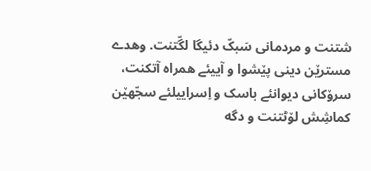شتنت و مردمانی سَبکّ دئیگا لگّتنت. وهدے مسترێن دینی پێشوا و آییئے همراه آتکنت، سرۆکانی دیوانئے باسک و اِسراییلئے سجّهێن کماشِش لۆٹتنت و دگه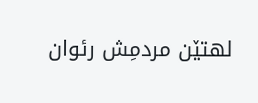لهتێن مردمِش رئوان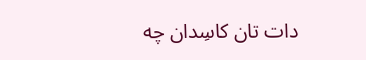دات تان کاسِدان چه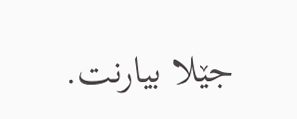جێلا بیارنت.